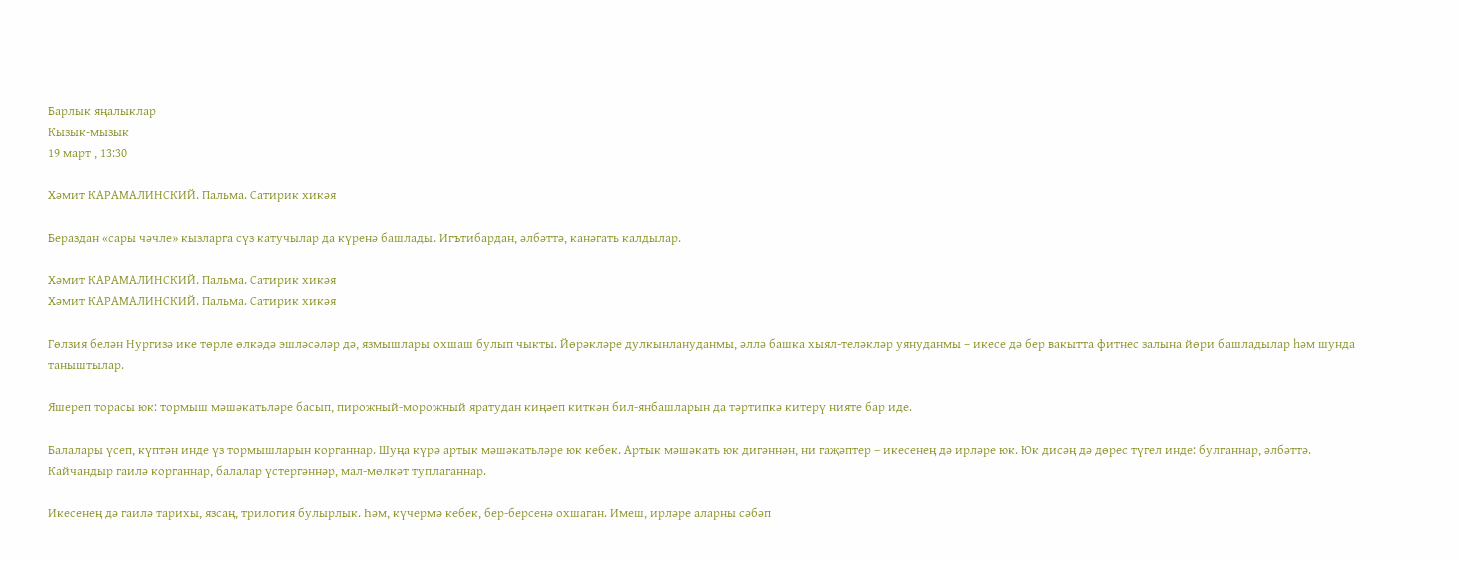Барлык яңалыклар
Кызык-мызык
19 март , 13:30

Хәмит КАРАМАЛИНСКИЙ. Пальма. Сатирик хикәя

Бераздан «сары чәчле» кызларга сүз катучылар да күренә башлады. Игътибардан, әлбәттә, канәгать калдылар.

Хәмит КАРАМАЛИНСКИЙ. Пальма. Сатирик хикәя
Хәмит КАРАМАЛИНСКИЙ. Пальма. Сатирик хикәя

Гөлзия белән Нургизә ике төрле өлкәдә эшләсәләр дә, язмышлары охшаш булып чыкты. Йөрәкләре дулкынлануданмы, әллә башка хыял-теләкләр уянуданмы – икесе дә бер вакытта фитнес залына йөри башладылар һәм шунда таныштылар.

Яшереп торасы юк: тормыш мәшәкатьләре басып, пирожный-морожный яратудан киңәеп киткән бил-янбашларын да тәртипкә китерү нияте бар иде.

Балалары үсеп, күптән инде үз тормышларын корганнар. Шуңа күрә артык мәшәкатьләре юк кебек. Артык мәшәкать юк дигәннән, ни гаҗәптер – икесенең дә ирләре юк. Юк дисәң дә дөрес түгел инде: булганнар, әлбәттә. Кайчандыр гаилә корганнар, балалар үстергәннәр, мал-мөлкәт туплаганнар.

Икесенең дә гаилә тарихы, язсаң, трилогия булырлык. Һәм, күчермә кебек, бер-берсенә охшаган. Имеш, ирләре аларны сәбәп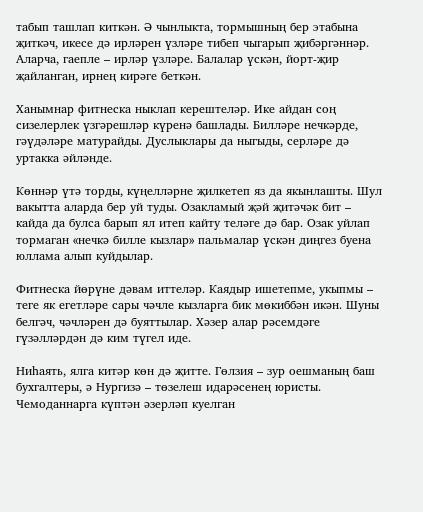табып ташлап киткән. Ә чынлыкта, тормышның бер этабына җиткәч, икесе дә ирләрен үзләре тибеп чыгарып җибәргәннәр. Аларча, гаепле – ирләр үзләре. Балалар үскән, йорт-җир җайланган, ирнең кирәге беткән.

Ханымнар фитнеска ныклап керештеләр. Ике айдан соң сизелерлек үзгәрешләр күренә башлады. Билләре нечкәрде, гәүдәләре матурайды. Дуслыклары да ныгыды, серләре дә уртакка әйләнде.

Көннәр үтә торды, күңелләрне җилкетеп яз да якынлашты. Шул вакытта аларда бер уй туды. Озакламый җәй җитәчәк бит – кайда да булса барып ял итеп кайту теләге дә бар. Озак уйлап тормаган «нечкә билле кызлар» пальмалар үскән диңгез буена юллама алып куйдылар.

Фитнеска йөрүне дәвам иттеләр. Каядыр ишетепме, укыпмы – теге як егетләре сары чәчле кызларга бик мөкиббән икән. Шуны белгәч, чәчләрен дә буяттылар. Хәзер алар рәсемдәге гүзәлләрдән дә ким түгел иде.

Ниһаять, ялга китәр көн дә җитте. Гөлзия – зур оешманың баш бухгалтеры, ә Нургизә – төзелеш идарәсенең юристы. Чемоданнарга күптән әзерләп куелган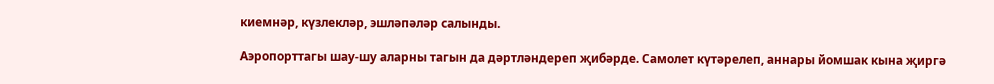киемнәр, күзлекләр, эшләпәләр салынды.

Аэропорттагы шау-шу аларны тагын да дәртләндереп җибәрде. Самолет күтәрелеп, аннары йомшак кына җиргә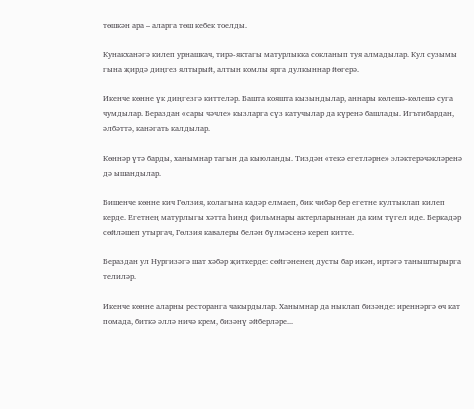төшкән ара – аларга төш кебек тоелды.

Кунакханәгә килеп урнашкач, тирә-яктагы матурлыкка сокланып туя алмадылар. Кул сузымы гына җирдә диңгез ялтырый, алтын комлы ярга дулкыннар йөгерә.

Икенче көнне үк диңгезгә киттеләр. Башта кояшта кызындылар, аннары көлешә-көлешә суга чумдылар. Бераздан «сары чәчле» кызларга сүз катучылар да күренә башлады. Игътибардан, әлбәттә, канәгать калдылар.

Көннәр үтә барды, ханымнар тагын да кыюланды. Тиздән «текә егетләрне» эләктерәчәкләренә дә ышандылар.

Бишенче көнне кич Гөлзия, колагына кадәр елмаеп, бик чибәр бер егетне култыклап килеп керде. Егетнең матурлыгы хәтта һинд фильмнары актерларыннан да ким түгел иде. Беркадәр сөйләшеп утыргач, Гөлзия кавалеры белән бүлмәсенә кереп китте.

Бераздан ул Нургизәгә шат хәбәр җиткерде: сөйгәненең дусты бар икән, иртәгә таныштырырга телиләр.

Икенче көнне аларны ресторанга чакырдылар. Ханымнар да ныклап бизәнде: иреннәргә өч кат помада, биткә әллә ничә крем, бизәнү әйберләре...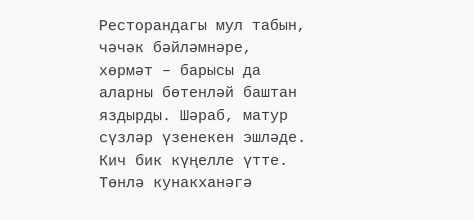Ресторандагы мул табын, чәчәк бәйләмнәре, хөрмәт – барысы да аларны бөтенләй баштан яздырды. Шәраб, матур сүзләр үзенекен эшләде. Кич бик күңелле үтте. Төнлә кунакханәгә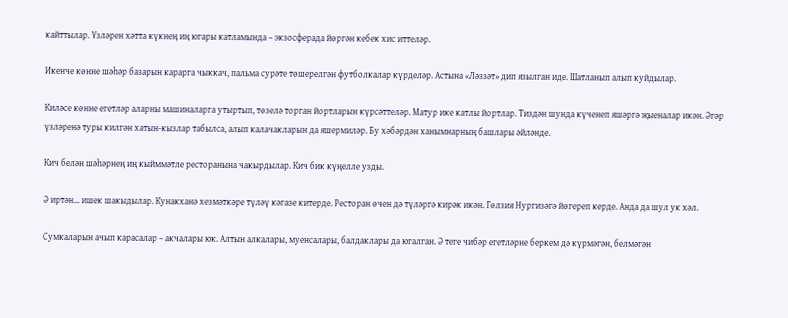кайттылар. Үзләрен хәтта күкнең иң югары катламында – экзосферада йөргән кебек хис иттеләр.

Икенче көнне шәһәр базарын карарга чыккач, пальма сурәте төшерелгән футболкалар күрделәр. Астына «Ләззәт» дип язылган иде. Шатланып алып куйдылар.

Киләсе көнне егетләр аларны машиналарга утыртып, төзелә торган йортларын күрсәттеләр. Матур ике катлы йортлар. Тиздән шунда күченеп яшәргә җыеналар икән. Әгәр үзләренә туры килгән хатын-кызлар табылса, алып калачакларын да яшермиләр. Бу хәбәрдән ханымнарның башлары әйләнде.

Кич белән шәһәрнең иң кыйммәтле ресторанына чакырдылар. Кич бик күңелле узды.

Ә иртән... ишек шакыдылар. Кунакханә хезмәткәре түләү кәгазе китерде. Ресторан өчен дә түләргә кирәк икән. Гөлзия Нургизәгә йөгереп керде. Анда да шул ук хәл.

Сумкаларын ачып карасалар – акчалары юк. Алтын алкалары, муенсалары, балдаклары да югалган. Ә теге чибәр егетләрне беркем дә күрмәгән, белмәгән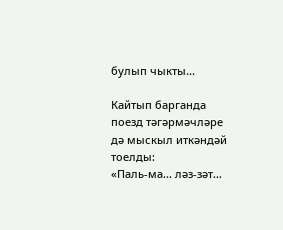булып чыкты...

Кайтып барганда поезд тәгәрмәчләре дә мыскыл иткәндәй тоелды:
«Паль-ма... ләз-зәт...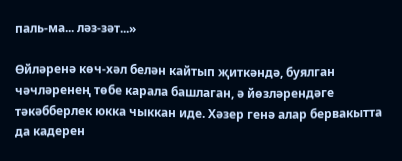паль-ма... ләз-зәт...»

Өйләренә көч-хәл белән кайтып җиткәндә, буялган чәчләренең төбе карала башлаган, ә йөзләрендәге тәкәбберлек юкка чыккан иде. Хәзер генә алар бервакытта да кадерен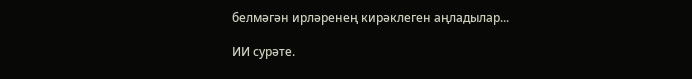белмәгән ирләренең кирәклеген аңладылар...

ИИ сурәте.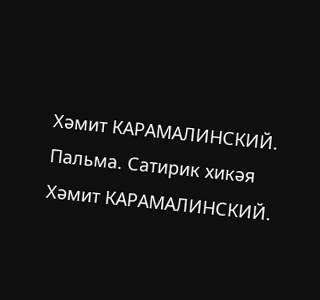Хәмит КАРАМАЛИНСКИЙ. Пальма. Сатирик хикәя
Хәмит КАРАМАЛИНСКИЙ.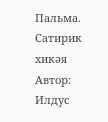Пальма. Сатирик хикәя
Автор: Илдус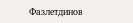Фазлетдинов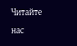Читайте нас